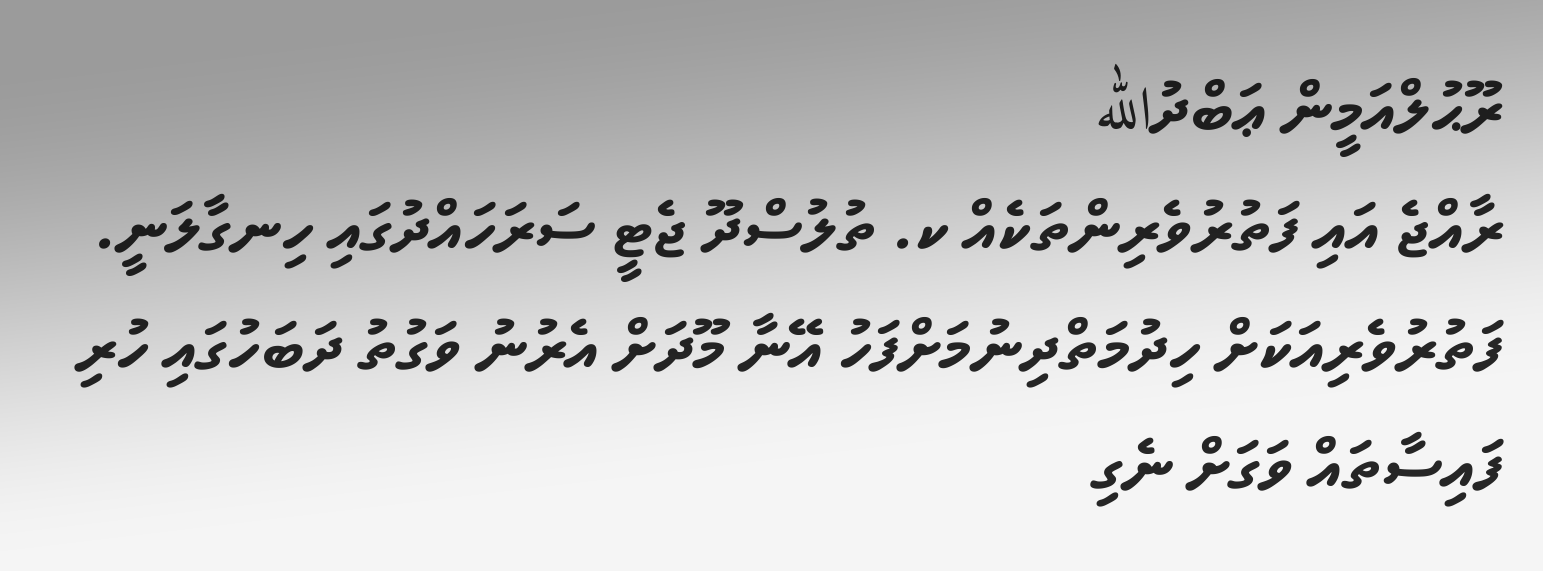ރޫޙުލްއަމީން ޢަބްދުالله
ރާއްޖެ އައި ފަތުރުވެރިންތަކެއް ކ. ތުލުސްދޫ ޖެޓީ ސަރަހައްދުގައި ހިނގާލަނީ.
ފަތުރުވެރިއަކަށް ހިދުމަތްދިނުމަށްފަހު އޭނާ މޫދަށް އެރުނު ވަގުތު ދަބަހުގައި ހުރި ފައިސާތައް ވަގަށް ނެގި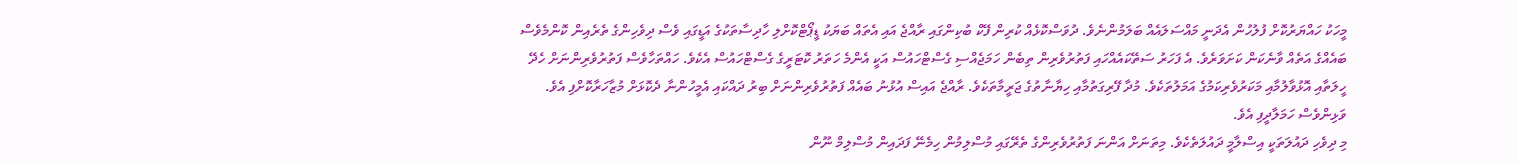މީހަކު ހައްޔަރުކޮށް ފުލުހުން އެދަނީ މައްސަލައެއް ބަލަމުންނެވެ. ދުވަސްކޮޅެއް ކުރިން ފޭކް ބުކިންގައި ރާއްޖެ އައި އެތައް ބަޔަކު ޑީޕޯޓްކޮށްލި ހާދިސާތަކުގެ އަޑީގައި ވެސް ދިވެހިންގެ ތެރެއިން ކޮންމެވެސް ބައެއްގެ އަތެއް ވާނެކަން ކަށަވަރެވެ. އެ ފަހަރު ސަތޭކައެއްހައި ފަތުރުވެރިން ތިބެން ހަމަޖެއްސި ގެސްޓްހައުސް އަކީ އެންމެ ހަތަރު ކޮޓަރީގެ ގެސްޓްހައުސް އެކެވެ. ހައްތަހާވެސް ފަތުރުވެރިންނަށް ހެދޭ ހީލަތާއި އޮޅުވާލުމާއި މަކަރުވެރިކަމުގެ އަމަލުތަކެވެ. މުދާ ފޭރިގަތުމާއި ހިޔާނާތުގެ ޖަރީމާތަކެވެ. ރާއްޖެ އައިސް އުޅުނު ބައެއް ފަތުރުވެރިންނަށް ބިރު ދައްކައި އެމީހުންނާ ދެކޮޅަށް މުޒާހަރާކޮށްފި އެވެ. ވަޅިންވެސް ހަމަލާދީފި އެވެ.
މި ދިވެހި ދައުލަތަކީ އިސްލާމީ ދައުލަތެކެވެ. މިތަނަށް އަންނަ ފަތުރުވެރިންގެ ތެރޭގައި މުސްލިމުން ހިމެނޭ ފަދައިން މުސްލިމް ނޫން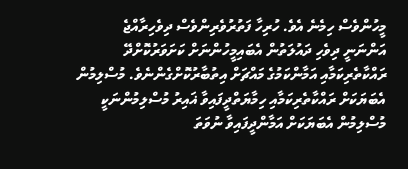މީހުންވެސް ހިމެނެ އެވެ. ހުރިހާ ފަތުރުވެރިންވެސް ދިވެހިރާއްޖެ އަންނަނީ ދިވެހި ދައުލަތުން އެބައިމީހުންނަށް ކަށަވަރުކޮށްދޭ ރައްކާތެރިކަމާއި އަމާންކަމުގެ މައްޗަށް އިތުބާރުކޮށްގެންނެވެ. މުސްލިމުން އެބަޔަކަށް ރައްކާތެރިކަމާއި ހިމާޔަތްދީފައިވާ ޣައިރު މުސްލިމުންނަކީ މުސްލިމުން އެބަޔަކަށް އަމާންދީފައިވާ ނުވަތަ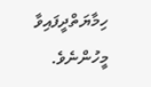ހިމާޔަތްދީފައިވާ މީހުންނެވެ.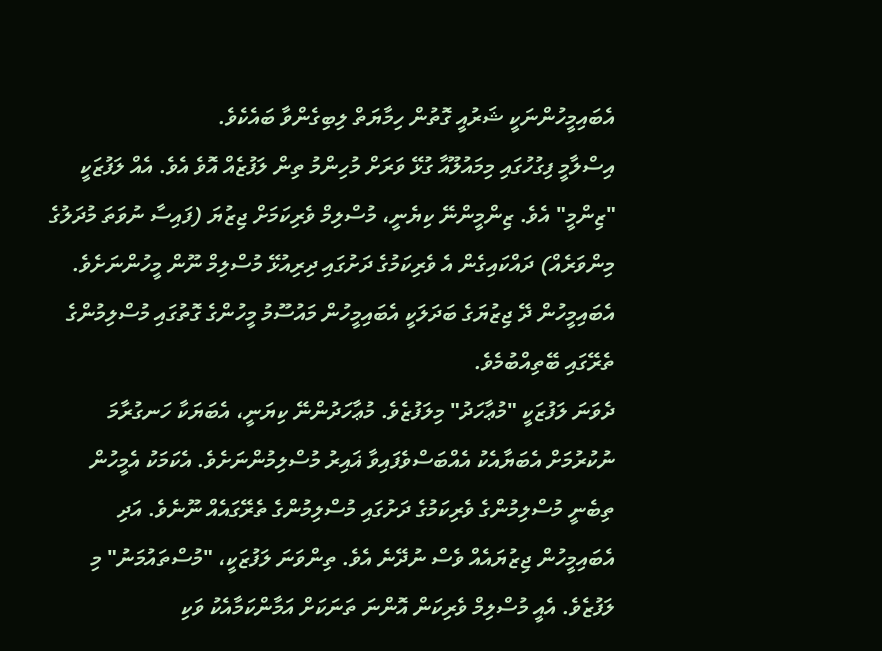އެބައިމީހުންނަކީ ޝަރުއީ ގޮތުން ހިމާޔަތް ލިބިގެންވާ ބައެކެވެ.
އިސްލާމީ ފިގުހުގައި މިމައުލޫއާ ގުޅޭ ވަރަށް މުހިންމު ތިން ލަފުޒެއް އޮވެ އެވެ. އެއް ލަފުޒަކީ "ޒިންމީ" އެވެ. ޒިންމީންނޭ ކިޔެނީ، މުސްލިމް ވެރިކަމަށް ޖިޒުޔަ (ފައިސާ ނުވަތަ މުދަލުގެ މިންވަރެއް) ދައްކައިގެން އެ ވެރިކަމުގެ ދަށުގައި ދިރިއުޅޭ މުސްލިމް ނޫން މީހުންނަށެވެ. އެބައިމީހުން ދޭ ޖިޒުޔަގެ ބަދަލަކީ އެބައިމީހުން މައުސޫމު މީހުންގެ ގޮތުގައި މުސްލިމުންގެ ތެރޭގައި ބޭތިއްބުމެވެ.
ދެވަނަ ލަފުޒަކީ "މުޢާހަދު" މިލަފުޒެވެ. މުޢާހަދުންނޭ ކިޔަނީ، އެބަޔަކާ ހަނގުރާމަ ނުކުރުމަށް އެބަޔާއެކު އެއްބަސްވެފައިވާ ޣައިރު މުސްލިމުންނަށެވެ. އެކަމަކު އެމީހުން ތިބެނީ މުސްލިމުންގެ ވެރިކަމުގެ ދަށުގައި މުސްލިމުންގެ ތެރޭގައެއް ނޫނެވެ. އަދި އެބައިމީހުން ޖިޒުޔައެއް ވެސް ނުދޭނެ އެވެ. ތިންވަނަ ލަފުޒަކީ، "މުސްތައުމަނު" މި ލަފުޒެވެ. އެއީ މުސްލިމް ވެރިކަން އޮންނަ ތަނަކަށް އަމާންކަމާއެކު ވަކި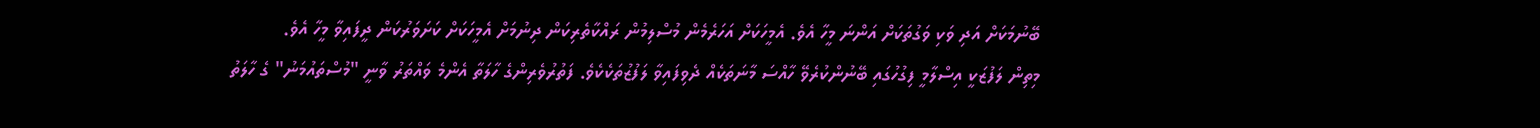ބޭނުމަކަށް އަދި ވަކި ވަގުތަކަށް އަންނަ މީހާ އެވެ. އެމީހަކަށް އަހަރެމެން މުސްލިމުން ރައްކާތެރިކަން ދިނުމަށް އެމީހަކަށް ކަށަވަރުކަން ދީފައިވާ މީހާ އެވެ.
މިތިން ލަފުޒަކީ އިސްލާމީ ފިގުހުގައި ބޭނުންކުރެވޭ ހާއްސަ މާނަތަކެއް ދެވިފައިވާ ލަފުޒުތަކެކެވެ. ފަތުރުވެރިންގެ ހާލަތާ އެންމެ ވައްތަރު ވާނީ "މުސްތައުމަނު" ގެ ހާލަތު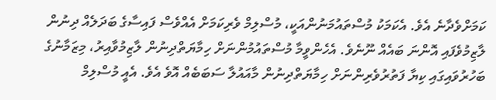ކަމަށްވެދާނެ އެވެ. އެކަމަކު މުސްތައުމަނުންއަކީ، މުސްލިމް ވެރިކަމަށް އެއްވެސް ފައިސާގެ ބަދަލެއް ދިނުން ލާޒިމުވެފައި އޮންނަ ބައެއް ނޫނެވެ. އެހެންވީމާ މުސްތައުމުންނަށް ހިމާޔަތްދިނުން ލާޒިމުވާއިރު، މިޒަމާނުގެ ބަހުރުވައިގައި ކިޔާ ފަތުރުވެރިންނަށް ހިމާޔަތްދިނުން މާއައުލާ ސަބަބެއް އޮވެ އެވެ. އެއީ މުސްލިމް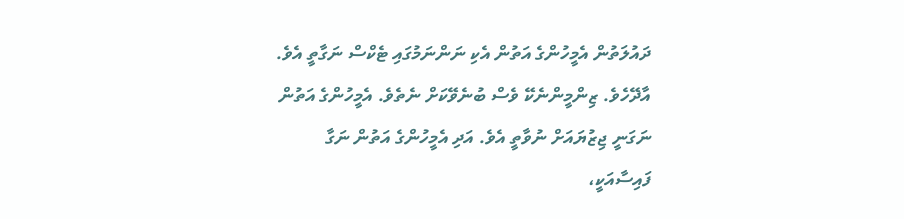ދައުލަތުން އެމީހުންގެ އަތުން އެކި ނަންނަމުގައި ޓެކްސް ނަގާތީ އެވެ. އާދޭހެވެ. ޒިންމީންނެކޭ ވެސް ބުނެވޭކަށް ނެތެވެ. އެމީހުންގެ އަތުން ނަގަނީ ޖިޒުޔައަށް ނުވާތީ އެވެ. އަދި އެމީހުންގެ އަތުން ނަގާ ފައިސާއަކީ،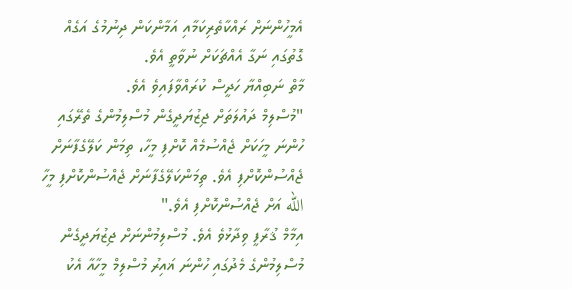އެމީހުންނަށް ރައްކާތެރިކަމާއި އަމާންކަން ދިނުމުގެ އަގެއް ގޮތުގައި ނަގާ އެއްޗަކަށް ނުވާތީ އެވެ.
މާތް ނަބިއްޔާ ހަދީސް ކުރައްވާފައިވެ އެވެ.
"މުސްލިމް ދައުލަތަށް ޖިޒުޔަދީގެން މުސްލިމުންގެ ތެރޭގައި ހުންނަ މީހަކަށް ޖެއްސުމެއް ކޮށްފި މީހާ، ތިމަން ކަލޭގެފާނަށް ޖެއްސުންކޮށްފި އެވެ. ތިމަންކަލޭގެފާނަށް ޖެއްސުންކޮށްފި މީހާ الله އަށް ޖެއްސުންކޮށްފި އެވެ."
އިމާމް ޤުރާފީ ވިދާޅުވެ އެވެ. މުސްލިމުންނަށް ޖިޒުޔަދީގެން މުސްލިމުންގެ މެދުގައި ހުންނަ ޣައިރު މުސްލިމް މީހާއާ އެކު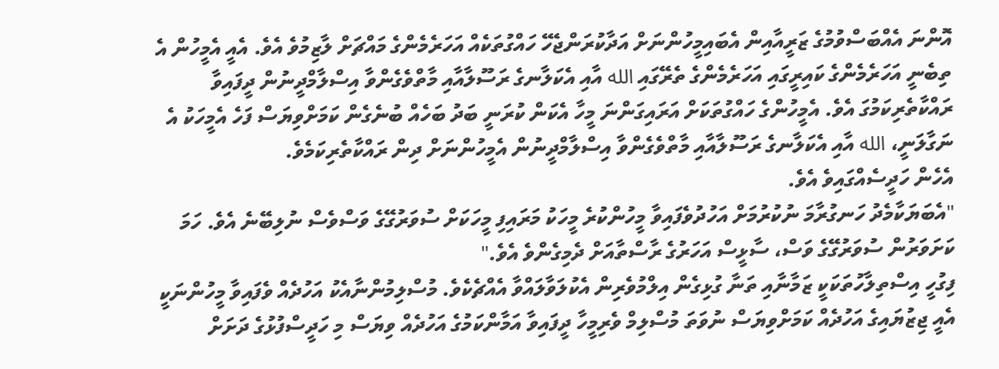އޮންނަ އެއްބަސްވުމުގެ ޒަރީއާއިން އެބައިމީހުންނަށް އަދާކުރަންޖެހޭ ހައްގުތަކެއް އަހަރެމެންގެ މައްޗަށް ލާޒިމުވެ އެވެ. އެއީ އެމީހުން އެ ތިބެނީ އަހަރެމެންގެ ކައިރީގައި އަހަރެމެންގެ ތެރޭގައި الله އާއި އެކަލާނގެ ރަސޫލާއާއި މާތްވެގެންވާ އިސްލާމްދީނުން ދީފައިވާ ރައްކާތެރިކަމުގަ އެވެ. އެމީހުންގެ ހައްގުތަކަށް އަރައިގަންނަ މީހާ އެކަން ކުރަނީ ބަދު ބަހެއް ބުނެގެން ކަމަށްވިޔަސް ފަހެ އެމީހަކު އެ ނަގާލަނީ، الله އާއި އެކަލާނގެ ރަސޫލާއާއި މާތްވެގެންވާ އިސްލާމްދީނުން އެމީހުންނަށް ދިން ރައްކާތެރިކަމެވެ.
އެހެން ހަދީސެއްގައިވެ އެވެ.
"އެބަޔަކާމެދު ހަނގުރާމަ ނުކުރުމަށް އަހުދުވެފައިވާ މީހުންކުރެ މީހަކު މަރައިފި މީހަކަށް ސުވަރުގޭގެ ވަސްވެސް ނުލިބޭނެ އެވެ. ހަމަ ކަށަވަރުން ސުވަރުގޭގެ ވަސް، ސާޅީސް އަހަރުގެ ރާސްތާއަށް ދެމިގެންވެ އެވެ."
ފިގުހީ އިސްތިލާހުތަކަކީ ޒަމާނާއި ތަނާ ގުޅިގެން އިލްމުވެރިން އެކުލަވާލައްވާ އެއްޗެކެވެ. މުސްލިމުންނާއެކު އަހުދެއް ވެފައިވާ މީހުންނަކީ އެއީ ޖިޒުޔައިގެ އަހުދެއް ކަމަށްވިޔަސް ނުވަތަ މުސްލިމް ވެރިމީހާ ދީފައިވާ އަމާންކަމުގެ އަހުދެއް ވިޔަސް މި ހަދީސްފުޅުގެ ދަށަށް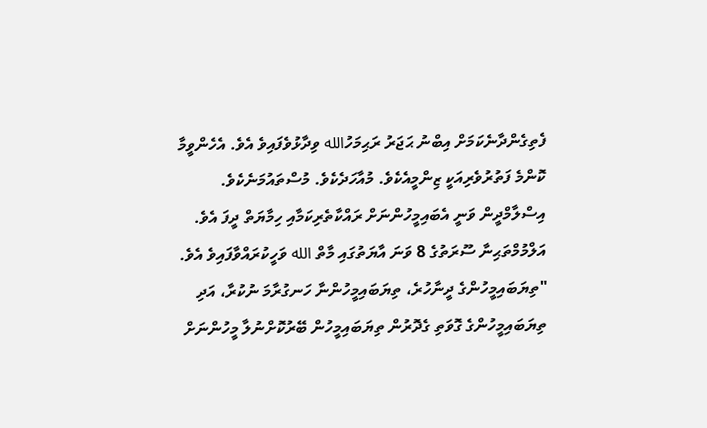ފެތިގެންދާނެކަމަށް އިބްނު ޙަޖަރު ރަޙިމަހުالله ވިދާޅުވެފައިވެ އެވެ. އެހެންވީމާ ކޮންމެ ފަތުރުވެރިއަކީ ޒިންމީއެކެވެ. މުއާހަދެކެވެ. މުސްތައުމަނެކެވެ. އިސްލާމްދީން ވަނީ އެބައިމީހުންނަށް ރައްކާތެރިކަމާއި ހިމާޔަތް ދީފަ އެވެ.
އަލްމުމްތަޙިނާ ސޫރަތުގެ 8 ވަނަ އާޔަތުގައި މާތް الله ވަހީކުރައްވާފައިވެ އެވެ.
"ތިޔަބައިމީހުންގެ ދީނާހުރެ، ތިޔަބައިމީހުންނާ ހަނގުރާމަ ނުކުރާ، އަދި ތިޔަބައިމީހުންގެ ގޮވަތި ގެދޮރުން ތިޔަބައިމީހުން ބޭރުކޮށްނުލާ މީހުންނަށް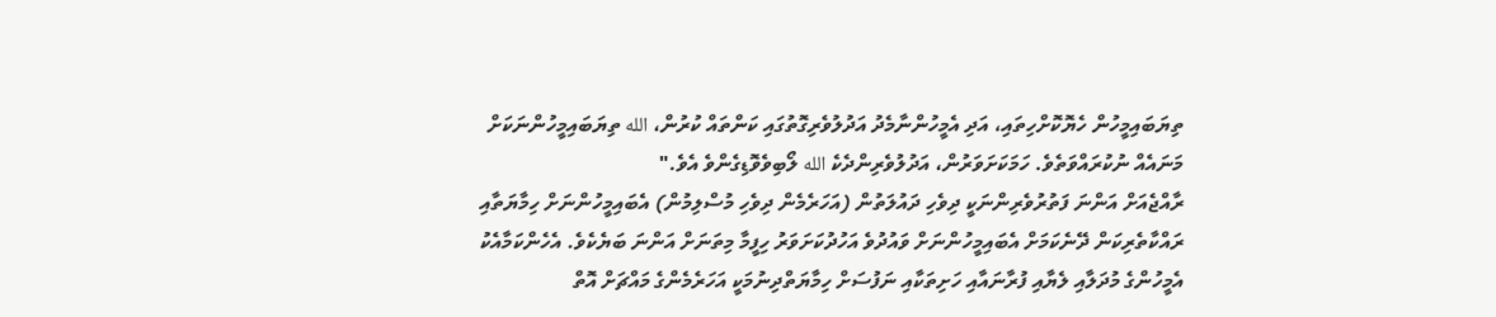ތިޔަބައިމީހުން ހެޔޮކޮށްހިތައި، އަދި އެމީހުންނާމެދު އަދުލުވެރިގޮތުގައި ކަންތައް ކުރުން، الله ތިޔަބައިމީހުންނަކަށް މަނައެއް ނުކުރައްވަތެވެ. ހަމަކަށަވަރުން، އަދުލުވެރިންދެކެ الله ލޯބިވެވޮޑިގެންވެ އެވެ."
ރާއްޖެއަށް އަންނަ ފަތުރުވެރިންނަކީ ދިވެހި ދައުލަތުން (އަހަރެމެން ދިވެހި މުސްލިމުން) އެބައިމީހުންނަށް ހިމާޔަތާއި ރައްކާތެރިކަން ދޭނެކަމަށް އެބައިމީހުންނަށް ވައުދުވެ އަހުދުކަށަވަރު ހިފީމާ މިތަނަށް އަންނަ ބަޔެކެވެ. އެހެންކަމާއެކު އެމީހުންގެ މުދަލާއި ލެޔާއި ފުރާނައާއި ހަށިތަކާއި ނަފުސަށް ހިމާޔަތްދިނުމަކީ އަހަރެމެންގެ މައްޗަށް އޮތް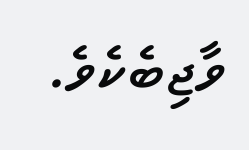ވާޖިބެކެވެ.